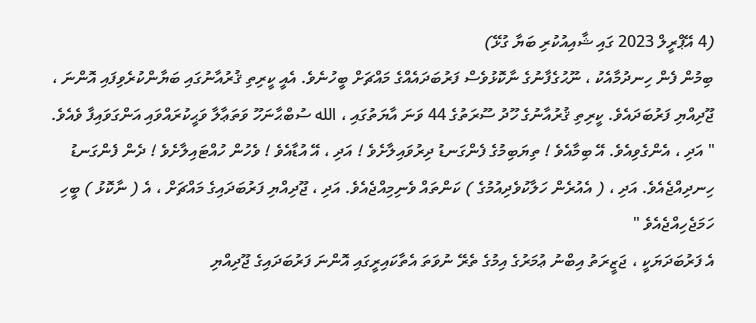(4 އޭޕްރީލް 2023 ގައި ޝާއިއުކުރި ބަޔާ ގުޅޭ)
ބިމުން ފެން ހިނދުމާއެކު ، ނޫޙުގެފާނުގެ ނާކޮޅުވެސް ފަރުބަދައެއްގެ މައްޗަށް ބީހުނެވެ. އެއީ ކީރިތި ޤުރުއާނުގައި ބަޔާންކުރެވިފައި އޮންނަ ، ޖޫދިއްޔި ފަރުބަދައެވެ. ކީރިތި ޤުރުއާނުގެ ހޫދު ސޫރަތުގެ 44 ވަނަ އާޔަތުގައި ، الله ސުބްޙާނަހޫ ވަތަޢާލާ ވަޙީކުރައްވައި އަންގަވައިފާ ވެއެވެ.
" އަދި ، އެންގެވިއެވެ. އޭ ބިމާއެވެ ! ތިޔަބިމުގެ ފެންގަނޑު ދިރުވައިލާށެވެ ! އަދި ، އޭ އުޑާއެވެ ! ވެހުން ހުއްޓައިލާށެވެ ! ދެން ފެންގަނޑު ހިނދިއްޖެއެވެ. އަދި ، ( އެއުރެން ހަލާކުވެދިއުމުގެ ) ކަންތައް ވެނިމިއްޖެއެވެ. އަދި ، ޖޫދިއްޔި ފަރުބަދައިގެ މައްޗަށް ، އެ ( ނާކޮޅު ) ބީހި ހަމަޖެހިއްޖެއެވެ "
އެ ފަރުބަދަޔަކީ ، ޖަޒީރަތު އިބްނު ޢުމަރުގެ އިމުގެ ތެރޭ ނުވަތަ އެތާކައިރީގައި އޮންނަ ފަރުބަދައިގެ ޖޫދިއްޔި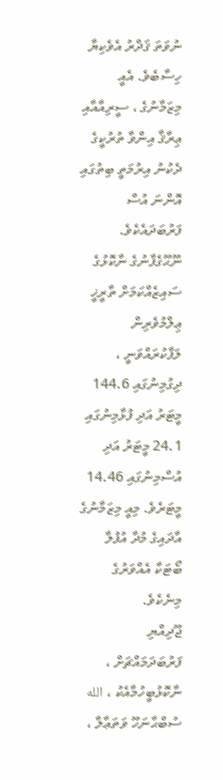ނުވަތަ ޤަދްރު އެވެކިޔާ ހިސާބެވެ. އެއީ މިޒަމާނުގެ ، ސީރިއާއާއި ޢިރާޤާ އިންވާ ތުރުކީގެ ދެކުނު އިރުމަތީ ބިތުގައި އޮންނަ އުސް ފަރުބަދައެކެވެ. ނޫޙޫގެފާނުގެ ނާކޮޅުގެ ސައިޒެއްކަމަށް ތާރީޚީ ޢިލްމުވެރިން ލަފާކުރައްވަނީ ، ދިގުމިނުގައި 144.6 މީޓަރު އަދި ފުޅާމިނުގައި 24.1 މީޓަރު އަދި އުސްމިނުގައި 14.46 މީޓަރެވެ. މިއީ މިޒަމާނުގެ އާދައިގެ މުދާ އުފުލާ ބޯޓަކާ އެއްވަރުގެ މިނެކެވެ.
ޖޫދިއްޔި ފަރުބަދަމައްޗަށް ، ނާކޮޅުބީހުމާއެކު ، الله ސުބްޙާނަހޫ ވަތަޢާލާ ،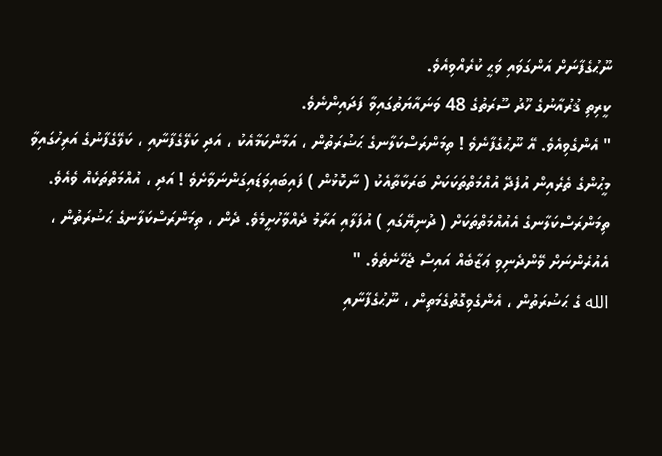ނޫޙުގެފާނަށް އަންގަވައި ވަޙީ ކުރެއްވިއެވެ.
ކީރިތި ޤުރުއާނުގެ ހޫދު ސޫރަތުގެ 48 ވަނައާޔަތުގައިވާ ފަދައިންނެވެ.
" އެންގެވިއެވެ. އޭ ނޫޙުގެފާނެވެ ! ތިމަންރަސްކަލާނގެ ޙަޟުރަތުން ، އަމާންކަމާއެކު ، އަދި ކަލޭގެފާނާއި ، ކަލޭގެފާނުގެ އަރިހުގައިވާ މީޙުންގެ ތެރެއިން އުފެދޭ އުއްމަތްތަކަކަށް ބަރަކާތާއެކު ( ނާކޮޅުން ) ފައިބައިވަޑައިގަންނަވާށެވެ ! އަދި ، އުއްމަތްތަކެއް ވެއެވެ. ތިމަންރަސްކަލާނގެ އެއުއްމަތްތަކަށް ( ދުނިޔޭގައި ) އުފަލާއި އަރާމު ދެއްވާހުށީމެވެ. ދެން ، ތިމަންރަސްކަލާނގެ ޙަޟުރަތުން ، އެއުރެންނަށް ވޭންދެނިވި ޢަޒާބެއް އައިސް ޖެހޭނެތެވެ. "
الله ގެ ޙަޟުރަތުން ، އެންގެވިގޮތުގެމަތިން ، ނޫޙުގެފާނާއި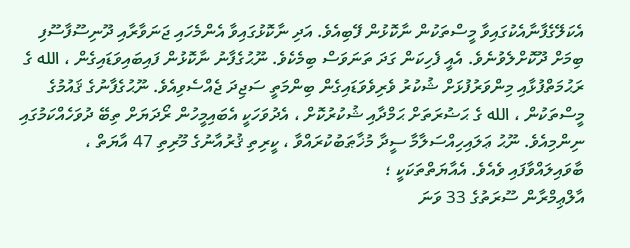އެކަލޭގެފާނާއެކުގައިވާ މީސްތަކުން ނާކޮޅުން ފޭބިއެވެ. އަދި ނާކޮޅުގައިވާ އެންމެހައި ޖަނަވާރާއި ދޫނިސޫފާސޫފި ބިމަށް ދޫކޮށްލެވުނެވެ. އެއީ ފެހިކަން ގަދަ ތަނަވަސް ބިމެކެވެ. ނޫޙުގެފާނު ނާކޮޅުން ފައިބައިވަޑައިގެން ، الله ގެ ރަޙުމަތްފުޅާއި މިންވަރުފުޅަށް ޝުކުރު ވެރިވެވަޑައިގެން ބިންމަތީ ސަޖިދަ ޖެއްސެވިއެވެ. ނޫޙުގެފާނުގެ ޤައުމުގެ މީސްތަކުން ، الله ގެ ޙަޟުރަތަށް ޙަމްދާއި ޝުކުރުކޮށް ، އެދުވަހަކީ އެބައިމީހުން ރޯދަޔަށް ތިބޭ ދުވަހެއްކަމުގައި ނިންމިއެވެ. ނޫޙު ޢަލައިހިއްސަލާމާ ސީދާ މުޚާޠަބުކުރައްވާ ، ކީރިތި ޤުރުއާނުގެ މޫރިތި 47 އާޔަތް ، ބާވައިލައްވާފައި ވެއެވެ. އެއާޔަތްތަކަކީ ؛
އާލްޢިމްރާން ސޫރަތުގެ 33 ވަނަ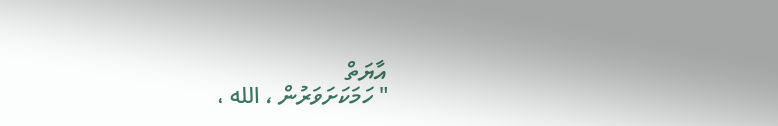އާޔަތް
" ހަމަކަށަވަރުން ، الله ،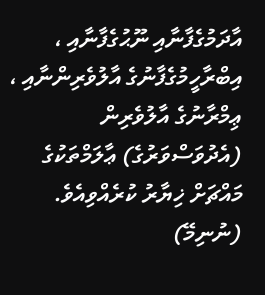އާދަމުގެފާނާއި ނޫޙުގެފާނާއި ، އިބްރާހީމުގެފާނުގެ އާލުވެރިންނާއި ، ޢިމްރާނުގެ އާލުވެރިން (އެދުވަސްވަރުގެ) ޢާލަމްތަކުގެ މައްޗަށް ޚިޔާރު ކުރެއްވިއެވެ.
(ނުނިމޭ)